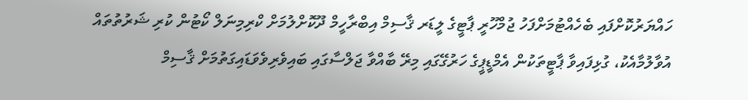ހައްޔަރުކޮށްފައި ބެހެއްޓުމަށްފަހު ޖުމްހޫރީ ޕާޓީގެ ލީޑަރ ޤާސިމް އިބްރާހީމް ދޫކޮށްލުމަށް ކްރިމިނަލް ކޯޓުން ކުރި ޝަރުތުތައް އުވާލުމާއެކު، ގުޅިފައިވާ ޕާޓީތަކުން އެމްޑީޕީގެ ހަރުގޭގައި މިރޭ ބާއްވާ ޖަލްސާގައި ބައިވެރިވެވަޑައިގަތުމަށް ޤާސިމް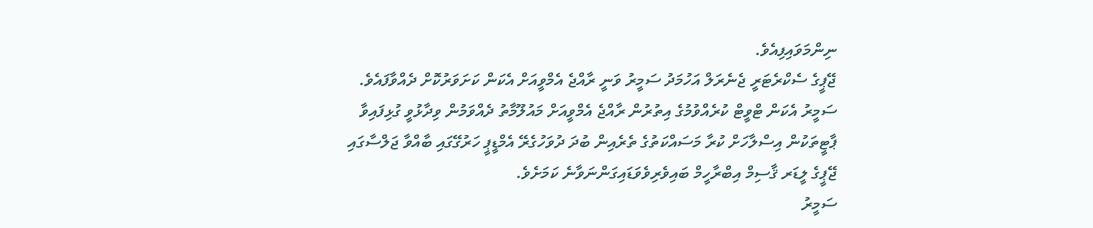ނިންމަވައިފިއެވެ.
ޖޭޕީގެ ސެކްރެޓަރީ ޖެނެރަލް އަހުމަދު ސަމީރު ވަނީ ރާއްޖެ އެމްވީއަށް އެކަން ކަށަވަރުކޮށް ދެއްވާފައެވެ.
ސަމީރު އެކަން ޓްވީޓް ކުރެއްވުމުގެ އިތުރުން ރާއްޖެ އެމްވީއަށް މައުލޫމާތު ދެއްވަމުން ވިދާޅުވީ ގުޅިފައިވާ ޕާޓީތަކުން އިސްލާހަށް ކުރާ މަސައްކަތުގެ ތެރެއިން ބުދަ ދުވަހުގެރޭ އެމްޑީޕީ ހަރުގޭގައި ބާއްވާ ޖަލްސާގައި ޖޭޕީގެ ލީޑަރ ޤާސިމް އިބްރާހީމް ބައިވެރިވެވަޑައިގަންނަވާނެ ކަމަށެވެ.
ސަމީރު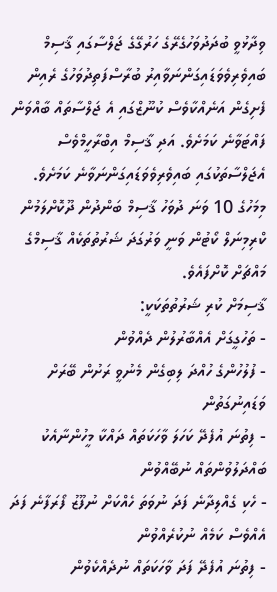ވިދާޅުވީ ބުދަދުވަހުގެރޭގެ ހަރުގޭގެ ޖަލްސާގައި ޤާސިމް ބައިވެރިވެވަޑައިގަންނަވާއިރު ބުރާސްފަތިދުވަހުގެ ރެއިން ފެށިގެން އަނެއްކާވެސް ކުނޫޒްގައި އެ ޖަލްސާތައް ބާއްވަން ފައްޓަވާނެ ކަމަށެވެ. އަދި ޤާސިމް އިބްރާހީމްވެސް އެޖަލްސާތަކުގައި ބައިވެރިވެވަޑައިގަންނަވާނެ ކަމަށެވެ.
މިމަހުގެ 10 ވަނަ ދުވަހު ޤާސިމް ބަންދުން ދޫކޮށްލަމުން ކްރިމިނަލް ކޯޓުން ވަނީ ވަރުގަދަ ޝަރުތުތަކެއް ޤާސިމްގެ މައްޗަށް ކޮށްފައެވެ.
ޤާސިމަށް ކުރި ޝަރުތުތަކަކީ:
- ތަހުގީގަށް އެއްބާރުލުން ދެއްވުން
- ފުލުހުންގެ ހުއްދަ ލިބިގެން މެނުވީ ރަށުން ބޭރަށް ވަޑައިނުގަތުން
- ފިތުނަ އުފެދޭ ކަހަލަ ވާހަކަތައް ދައްކާ މީހުންނާއެކު ބައްދަލުވުންތައް ނުބޭއްވުން
- ހެކި ގެއްލިދާނެ ފަދަ ނުވަތަ ހެއްކަށް ނުފޫޒު ފޯރަފާނެ ފަދަ އެއްވެސް ކަމެއް ނުކުރެއްވުން
- ފިތުނަ އުފެދޭ ފަދަ ވާހަކަތައް ނުދެއްކެވުން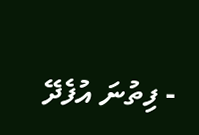- ފިތުނަ އުފެދޭ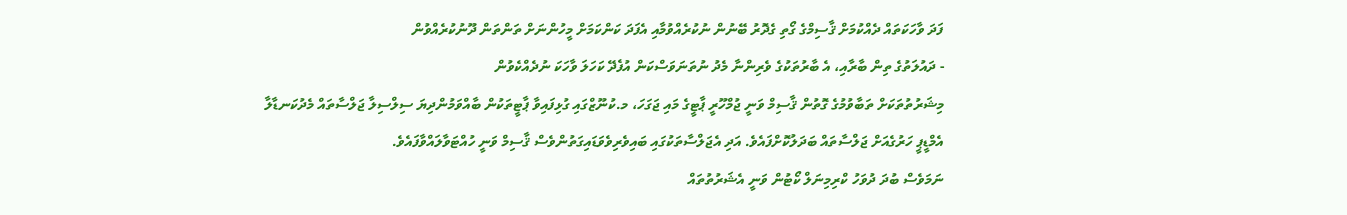ފަދަ ވާހަކަތައް ދެއްކުމަށް ޤާސިމްގެ ގޯތި ގެދޮރު ބޭނުން ނުކުރެއްވުމާއި އެފަދަ ކަންކަމަށް މީހުންނަށް ތަންތަން ދޫނުކުރެއްވުން
- ދައުލަތުގެ ތިން ބާރާއި، އެ ބާރުތަކުގެ ވެރިންނާ މެދު ނުތަނަވަސްކަން އުފެދޭ ކަހަލަ ވާހަކަ ނުދެއްކެވުން
މިޝަރުތުތަކަށް ތަބާވުމުގެ ގޮތުން ޤާސިމް ވަނީ ޖުމްހޫރީ ޕާޓީގެ މައި ޖަގަހަ، މ.ކުނޫޒްގައި ގުޅިފައިވާ ޕާޓީތަކުން ބާއްވަމުންދިޔަ ސިލްސިލާ ޖަލްސާތައް މެދުކަނޑާލާ އެމްޑީޕީ ހަރުގެއަށް ޖަލްސާތައް ބަދަލުކޮށްފައެވެ. އަދި އެޖަލްސާތަކުގައި ބައިވެރިވެވަޑައިގަތުންވެސް ޤާސިމް ވަނީ ހުއްޓަވާލައްވާފައެވެ.
ނަމަވެސް ބުދަ ދުވަހު ކްރިމިނަލް ކޯޓުން ވަނީ އެޝަރުތުތައް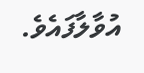އުވާލާފައެވެ.